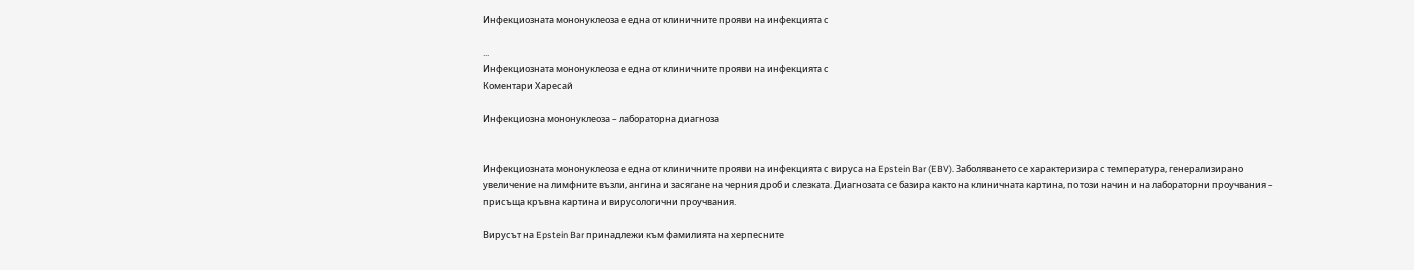Инфекциозната мононуклеоза е една от клиничните прояви на инфекцията с

...
Инфекциозната мононуклеоза е една от клиничните прояви на инфекцията с
Коментари Харесай

Инфекциозна мононуклеоза – лабораторна диагноза


Инфекциозната мононуклеоза е една от клиничните прояви на инфекцията с вируса на Epstein Bar (EBV). Заболяването се характеризира с температура, генерализирано увеличение на лимфните възли, ангина и засягане на черния дроб и слезката. Диагнозата се базира както на клиничната картина, по този начин и на лабораторни проучвания – присъща кръвна картина и вирусологични проучвания.

Вирусът на Epstein Bar принадлежи към фамилията на херпесните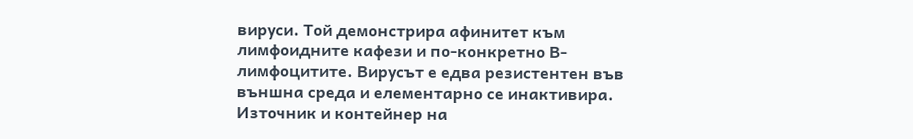вируси. Той демонстрира афинитет към лимфоидните кафези и по-конкретно В-лимфоцитите. Вирусът е едва резистентен във външна среда и елементарно се инактивира. Източник и контейнер на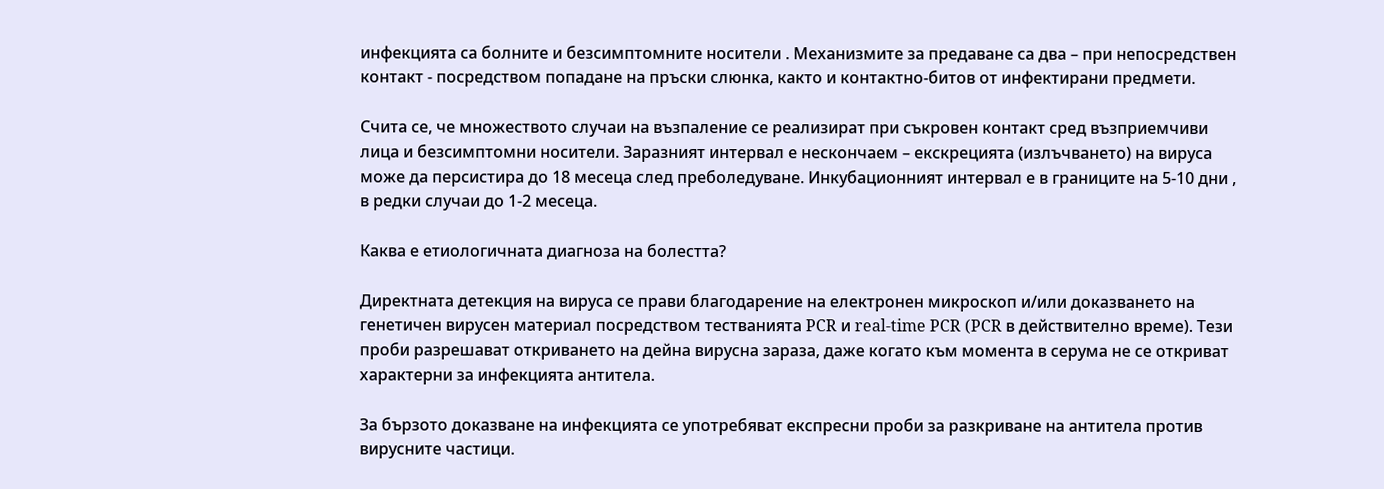инфекцията са болните и безсимптомните носители . Механизмите за предаване са два – при непосредствен контакт - посредством попадане на пръски слюнка, както и контактно-битов от инфектирани предмети.

Счита се, че множеството случаи на възпаление се реализират при съкровен контакт сред възприемчиви лица и безсимптомни носители. Заразният интервал е нескончаем – екскрецията (излъчването) на вируса може да персистира до 18 месеца след преболедуване. Инкубационният интервал е в границите на 5-10 дни , в редки случаи до 1-2 месеца.

Каква е етиологичната диагноза на болестта?

Директната детекция на вируса се прави благодарение на електронен микроскоп и/или доказването на генетичен вирусен материал посредством тестванията PCR и real-time PCR (PCR в действително време). Тези проби разрешават откриването на дейна вирусна зараза, даже когато към момента в серума не се откриват характерни за инфекцията антитела.

За бързото доказване на инфекцията се употребяват експресни проби за разкриване на антитела против вирусните частици.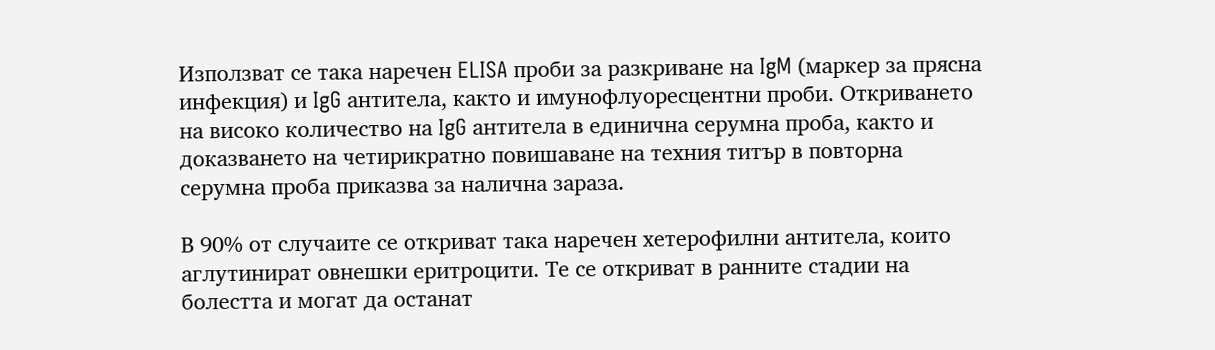Използват се така наречен ELISA проби за разкриване на IgM (маркер за прясна инфекция) и IgG антитела, както и имунофлуоресцентни проби. Откриването на високо количество на IgG антитела в единична серумна проба, както и доказването на четирикратно повишаване на техния титър в повторна серумна проба приказва за налична зараза.

В 90% от случаите се откриват така наречен хетерофилни антитела, които аглутинират овнешки еритроцити. Те се откриват в ранните стадии на болестта и могат да останат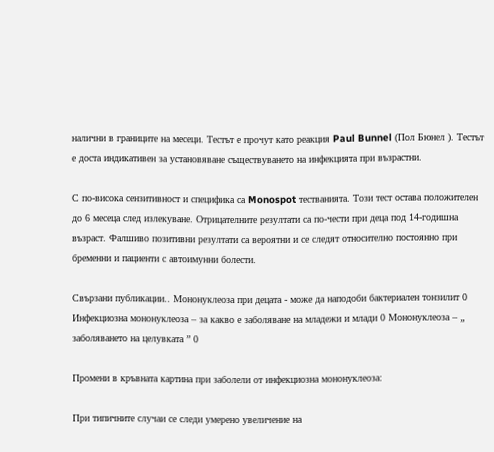налични в границите на месеци. Тестът е прочут като реакция Paul Bunnel (Пол Бюнел ). Тестът е доста индикативен за установяване съществуването на инфекцията при възрастни.

С по-висока сензитивност и специфика са Monospot тестванията. Този тест остава положителен до 6 месеца след излекуване. Отрицателните резултати са по-чести при деца под 14-годишна възраст. Фалшиво позитивни резултати са вероятни и се следят относително постоянно при бременни и пациенти с автоимунни болести.

Свързани публикации.. Мононуклеоза при децата - може да наподоби бактериален тонзилит 0 Инфекциозна мононуклеоза – за какво е заболяване на младежи и млади 0 Мононуклеоза – „ заболяването на целувката ” 0

Промени в кръвната картина при заболели от инфекциозна мононуклеоза:

При типичните случаи се следи умерено увеличение на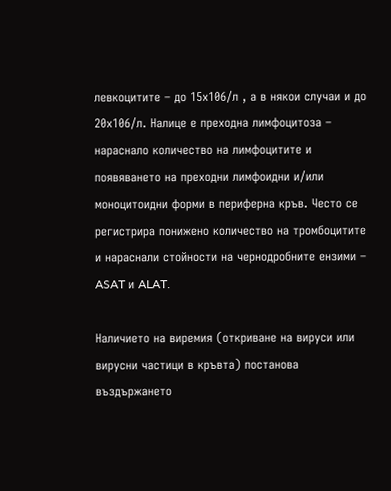левкоцитите – до 15х106/л , а в някои случаи и до 20х106/л. Налице е преходна лимфоцитоза – нараснало количество на лимфоцитите и появяването на преходни лимфоидни и/или моноцитоидни форми в периферна кръв. Често се регистрира понижено количество на тромбоцитите и нараснали стойности на чернодробните ензими – ASAT и ALAT.

Наличието на виремия (откриване на вируси или вирусни частици в кръвта) постанова въздържането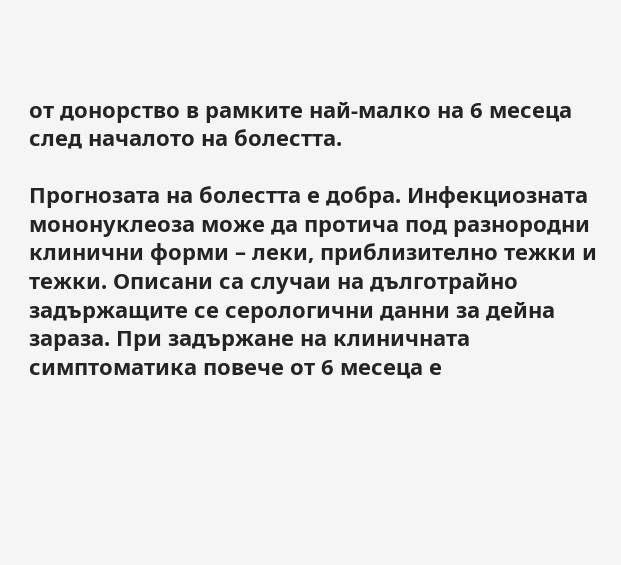от донорство в рамките най-малко на 6 месеца след началото на болестта.

Прогнозата на болестта е добра. Инфекциозната мононуклеоза може да протича под разнородни клинични форми – леки, приблизително тежки и тежки. Описани са случаи на дълготрайно задържащите се серологични данни за дейна зараза. При задържане на клиничната симптоматика повече от 6 месеца е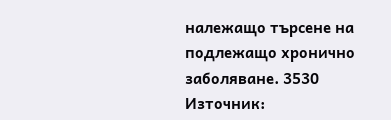належащо търсене на подлежащо хронично заболяване. 3530
Източник: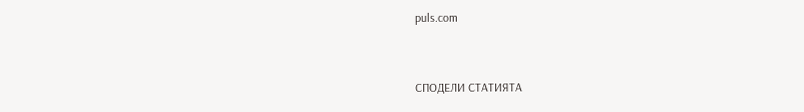puls.com


СПОДЕЛИ СТАТИЯТА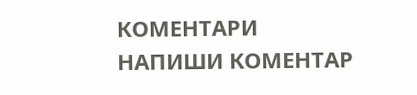КОМЕНТАРИ
НАПИШИ КОМЕНТАР